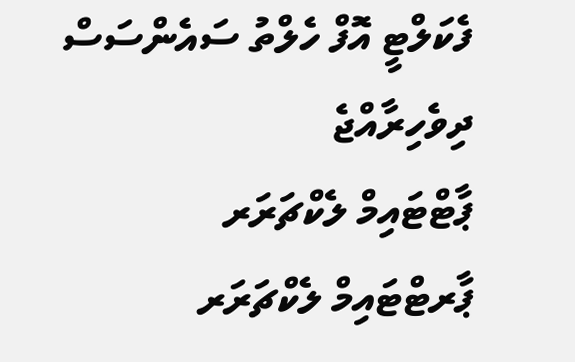ފެކަލްޓީ އޮފް ހެލްތު ސައެންސަސް
ދިވެހިރާއްޖެ
ޕާޓްޓައިމް ލެކްޗަރަރ
ޕާރޓްޓައިމް ލެކްޗަރަރ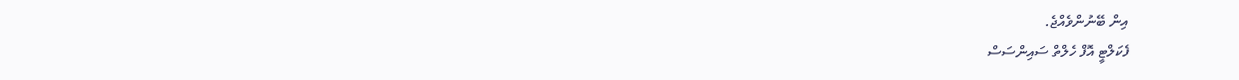އިން ބޭނުންވެއްޖެ.
ފެކަލްޓީ އޮފް ހެލްތް ސައިންސަސް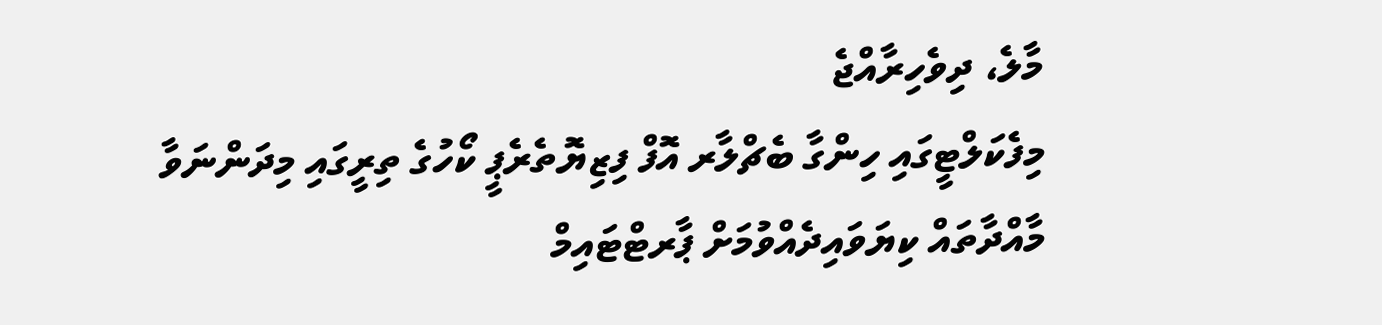މާލެ، ދިވެހިރާއްޖެ
މިފެކަލްޓީގައި ހިންގާ ބެޗްލާރ އޮފް ފިޒިޔޮތެރެޕީ ކޯހުގެ ތިރީގައި މިދަންނަވާ މާއްދާތައް ކިޔަވައިދެއްވުމަށް ޕާރޓްޓައިމް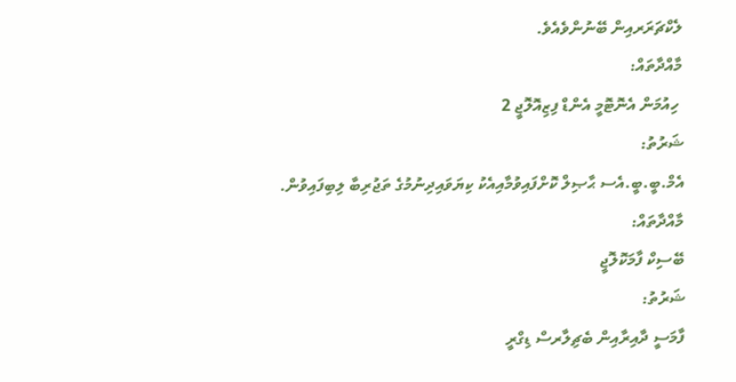ލެކްޗަރަރއިން ބޭނުންވެއެވެ.
މާއްދާތައް:
 ހިއުމަން އެނޮޓޮމީ އެންޑް ފިޒިއޮލޮޖީ 2
ޝަރުތު:
އެމް.ބީ.ބީ.އެސ ޙާޞިލް ކޮށްފައިވުމާއިއެކު ކިޔަވައިދިނުމުގެ ތަޖުރިބާ ލިބިފައިވުން.
މާއްދާތައް:
ބޭސިކް ފާމަކޮލޮޖީ
ޝަރުތު:
ފާމަސީ ދާއިރާއިން ބެޗިލާރސް ޑިގްރީ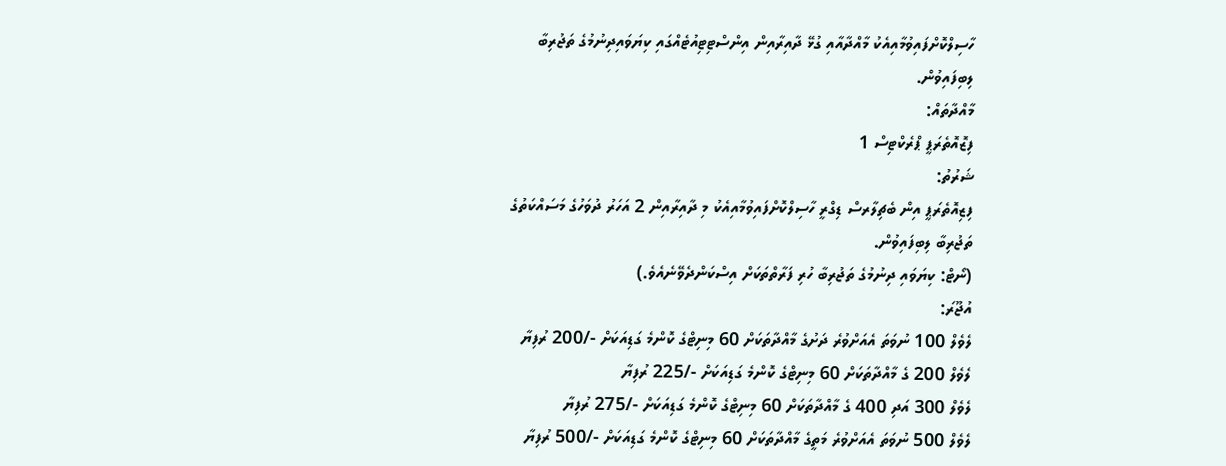ހާސިލްކޮށްފައިވުމާއިއެކު މާއްދާއާއި ގުޅޭ ދާއިރާއިން އިންސްޓިޓިއުޓެއްގައި ކިޔަވައިދިނުމުގެ ތަޖުރިބާ ލިބިފައިވުން.
މާއްދާތައް:
ފިޒޮއޮތެރަޕީ ޕްރެކްޓިސް 1
ޝަރުތު:
ފިޒިއޮތެރަޕީ އިން ބެޗިލާރސް ޑިގްރީ ހާސިލްކޮށްފައިވުމާއިއެކު މި ދާއިރާއިން 2 އަހަރު ދުވަހުގެ މަސައްކަތުގެ ތަޖުރިބާ ލިބިފައިވުން.
(ނޯޓް: ކިޔަވައި ދިނުމުގެ ތަޖުރިބާ ހުރި ފަރާތްތަކަށް އިސްކަންދެވޭނެއެވެ.)
އުޖޫރަ:
ލެވެލް 100 ނުވަތަ އެއަށްވުރެ ދަށުގެ މާއްދާތަކަށް 60 މިނިޓްގެ ކޮންމެ ގަޑިއަކަށް -/200 ރުފިޔާ
ލެވެލް 200 ގެ މާއްދާތަކަށް 60 މިނިޓްގެ ކޮންމެ ގަޑިއަކަށް -/225 ރުފިޔާ
ލެވެލް 300 އަދި 400 ގެ މާއްދާތަކަށް 60 މިނިޓްގެ ކޮންމެ ގަޑިއަކަށް -/275 ރުފިޔާ
ލެވެލް 500 ނުވަތަ އެއަށްވުރެ މަތީގެ މާއްދާތަކަށް 60 މިނިޓްގެ ކޮންމެ ގަޑިއަކަށް -/500 ރުފިޔާ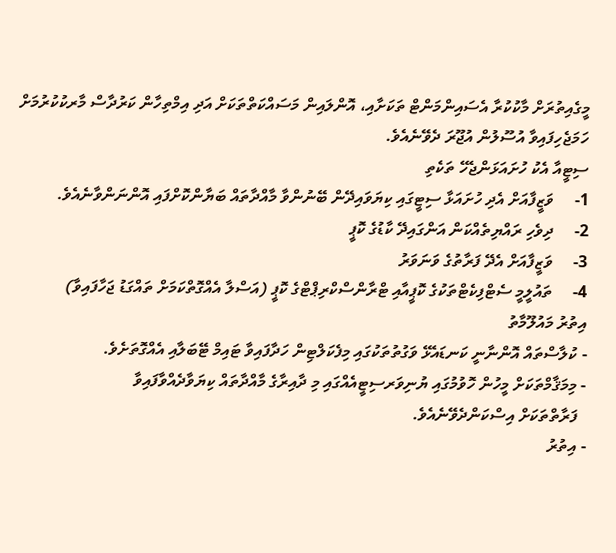މީގެއިތުރަށް މާކުކުރާ އެސައިންމަންޓް ތަކަށާއި، އޮންލައިން މަސައްކަތްތަކަށް އަދި އިމްތިހާން ކަރުދާސް މާރކުކުރުމަށް ހަމަޖެހިފައިވާ އުސޫލުން އުޖޫރަ ދެވޭނެއެވެ.
ސިޓީއާ އެކު ހުށައަޅަންޖެހޭ ތަކެތި
1-     ވަޒީފާއަށް އެދި ހުށައަޅާ ސިޓީގައި ކިޔަވައިދޭން ބޭނުންވާ މާއްދާތައް ބަޔާންކޮށްފައި އޮންނަންވާނެއެވެ.
2-     ދިވެހި ރައްޔިތެއްކަން އަންގައިދޭ ކާޑުގެ ކޮޕީ
3-     ވަޒީފާއަށް އެދޭ ފަރާތުގެ ވަނަވަރު
4-     ތައުލީމީ ސެޓްފިކެޓްތަކުގެ ކޮޕީއާއި ޓްރާންސްކްރިޕްޓްގެ ކޮޕީ (އަސްލާ އެއްގޮތްކަމަށް ތައްގަޑު ޖަހާފައިވާ)
އިތުރު މައުލޫމާތު
- ކުލާސްތައް އޮންނާނީ ކަނޑައެޅޭ ވަގުތުތަކުގައި މިފެކަލްޓިން ހަދާފައިވާ ޓައިމް ޓޭބަލާއި އެއްގޮތަށެވެ.
- މިމަޤާމްތަކަށް މީހުން ހޮވުމުގައި ޔުނިވަރސިޓީއެއްގައި މި ދާއިރާގެ މާއްދާތައް ކިޔަވާދެއްވާފައިވާ
  ފަރާތްތަކަށް އިސްކަންދެވޭނެއެވެ.
- އިތުރު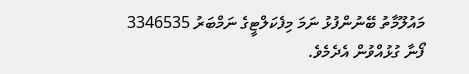މައުލޫމާތު ބޭނުންފުޅު ނަމަ މިފެކަލްޓީގެ ނަމްބަރު 3346535 ފޯނާ ގުޅުއްވުން އެދެމެވެ.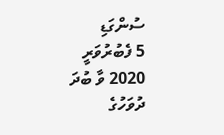ސުންގަޑި
5 ފެބުރުވަރީ 2020 ވާ ބުދަ ދުވަހުގެ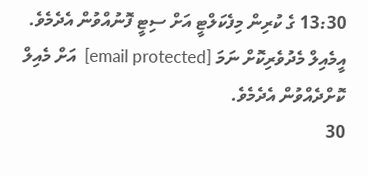13:30 ގެ ކުރިން މިފެކަލްޓީ އަށް ސިޓީ ފޮނުއްވުން އެދެމެވެ. އީމެއިލް މެދުވެރިކޮށް ނަމަ [email protected]  އަށް މެއިލް ކޮށްދެއްވުން އެދެމެވެ.
30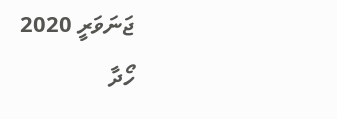ޖަނަވަރީ 2020
ހޯދާ